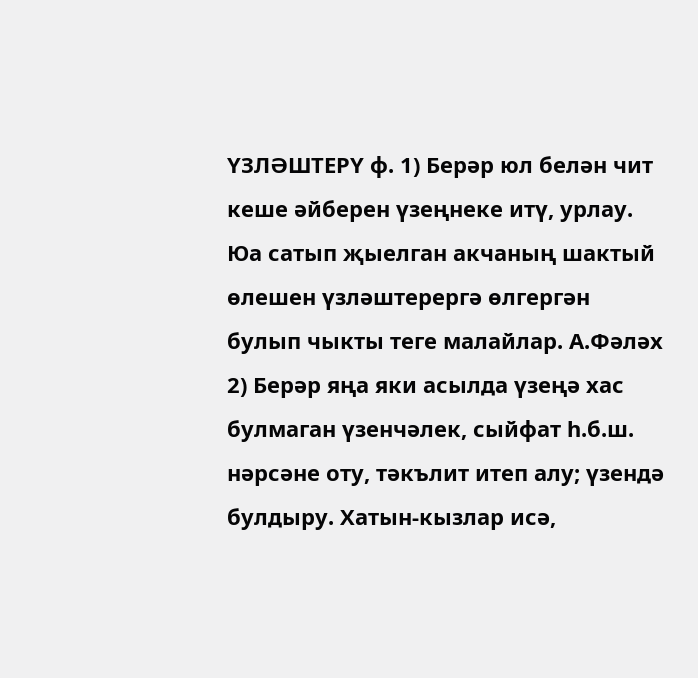ҮЗЛӘШТЕРҮ ф. 1) Берәр юл белән чит кеше әйберен үзеңнеке итү, урлау. Юа сатып җыелган акчаның шактый өлешен үзләштерергә өлгергән булып чыкты теге малайлар. А.Фәләх 2) Берәр яңа яки асылда үзеңә хас булмаган үзенчәлек, сыйфат һ.б.ш. нәрсәне оту, тәкълит итеп алу; үзендә булдыру. Хатын-кызлар исә,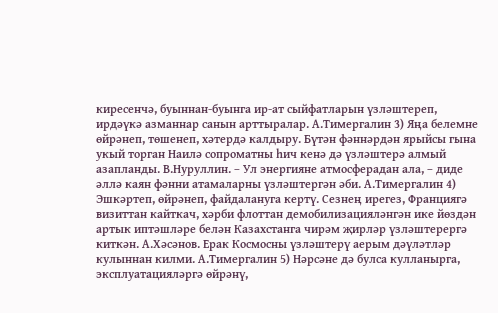киресенчә, буыннан-буынга ир-ат сыйфатларын үзләштереп, ирдәүкә азманнар санын арттыралар. А.Тимергалин 3) Яңа белемне өйрәнеп, төшенеп, хәтердә калдыру. Бүтән фәннәрдән ярыйсы гына укый торган Наилә сопроматны һич кенә дә үзләштерә алмый азапланды. В.Нуруллин. – Ул энергияне атмосферадан ала, – диде әллә каян фәнни атамаларны үзләштергән әби. А.Тимергалин 4) Эшкәртеп, өйрәнеп, файдалануга кертү. Сезнең ирегез, Франциягә визиттан кайткач, хәрби флоттан демобилизацияләнгән ике йөздән артык иптәшләре белән Казахстанга чирәм җирләр үзләштерергә киткән. А.Хәсәнов. Ерак Космосны үзләштерү аерым дәүләтләр кулыннан килми. А.Тимергалин 5) Нәрсәне дә булса кулланырга, эксплуатацияләргә өйрәнү,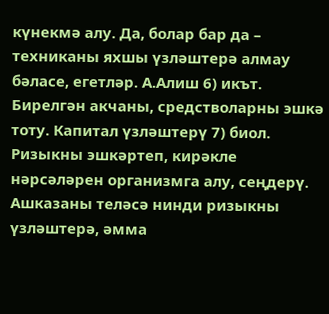күнекмә алу. Да, болар бар да – техниканы яхшы үзләштерә алмау бәласе, егетләр. А.Алиш 6) икът. Бирелгән акчаны, средстволарны эшкә тоту. Капитал үзләштерү 7) биол. Ризыкны эшкәртеп, кирәкле нәрсәләрен организмга алу, сеңдерү. Ашказаны теләсә нинди ризыкны үзләштерә, әмма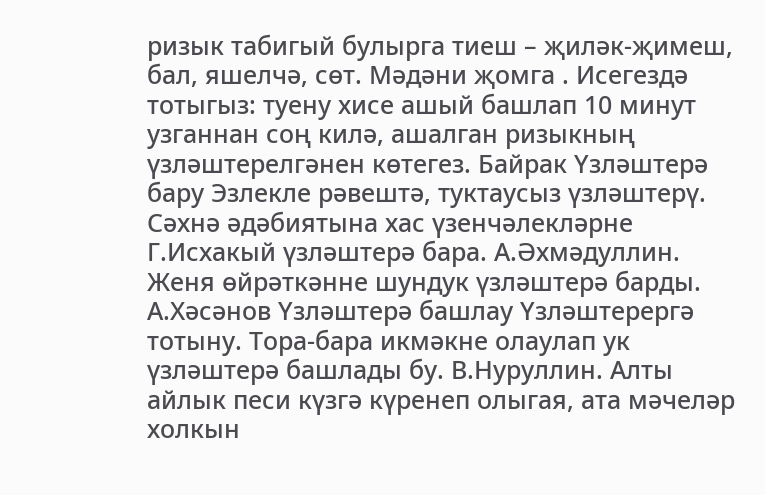ризык табигый булырга тиеш – җиләк-җимеш, бал, яшелчә, сөт. Мәдәни җомга . Исегездә тотыгыз: туену хисе ашый башлап 10 минут узганнан соң килә, ашалган ризыкның үзләштерелгәнен көтегез. Байрак Үзләштерә бару Эзлекле рәвештә, туктаусыз үзләштерү. Сәхнә әдәбиятына хас үзенчәлекләрне Г.Исхакый үзләштерә бара. А.Әхмәдуллин. Женя өйрәткәнне шундук үзләштерә барды. А.Хәсәнов Үзләштерә башлау Үзләштерергә тотыну. Тора-бара икмәкне олаулап ук үзләштерә башлады бу. В.Нуруллин. Алты айлык песи күзгә күренеп олыгая, ата мәчеләр холкын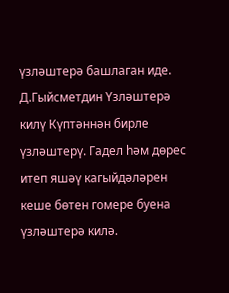үзләштерә башлаган иде. Д.Гыйсметдин Үзләштерә килү Күптәннән бирле үзләштерү. Гадел һәм дөрес итеп яшәү кагыйдәләрен кеше бөтен гомере буена үзләштерә килә.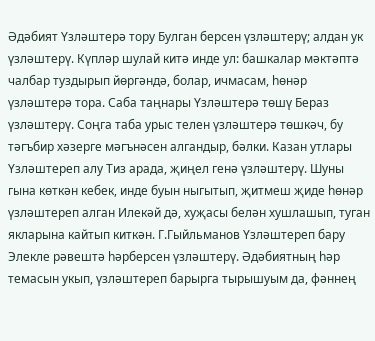Әдәбият Үзләштерә тору Булган берсен үзләштерү; алдан ук үзләштерү. Күпләр шулай китә инде ул: башкалар мәктәптә чалбар туздырып йөргәндә, болар, ичмасам, һөнәр үзләштерә тора. Саба таңнары Үзләштерә төшү Бераз үзләштерү. Соңга таба урыс телен үзләштерә төшкәч, бу тәгъбир хәзерге мәгънәсен алгандыр, бәлки. Казан утлары Үзләштереп алу Тиз арада, җиңел генә үзләштерү. Шуны гына көткән кебек, инде буын ныгытып, җитмеш җиде һөнәр үзләштереп алган Илекәй дә, хуҗасы белән хушлашып, туган якларына кайтып киткән. Г.Гыйльманов Үзләштереп бару Элекле рәвештә һәрберсен үзләштерү. Әдәбиятның һәр темасын укып, үзләштереп барырга тырышуым да, фәннең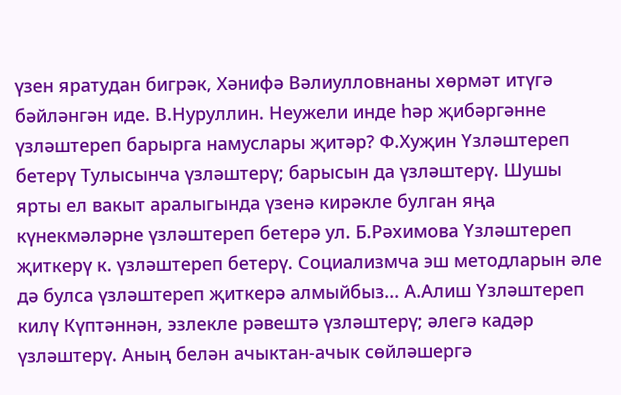үзен яратудан бигрәк, Хәнифә Вәлиулловнаны хөрмәт итүгә бәйләнгән иде. В.Нуруллин. Неужели инде һәр җибәргәнне үзләштереп барырга намуслары җитәр? Ф.Хуҗин Үзләштереп бетерү Тулысынча үзләштерү; барысын да үзләштерү. Шушы ярты ел вакыт аралыгында үзенә кирәкле булган яңа күнекмәләрне үзләштереп бетерә ул. Б.Рәхимова Үзләштереп җиткерү к. үзләштереп бетерү. Социализмча эш методларын әле дә булса үзләштереп җиткерә алмыйбыз... А.Алиш Үзләштереп килү Күптәннән, эзлекле рәвештә үзләштерү; әлегә кадәр үзләштерү. Аның белән ачыктан-ачык сөйләшергә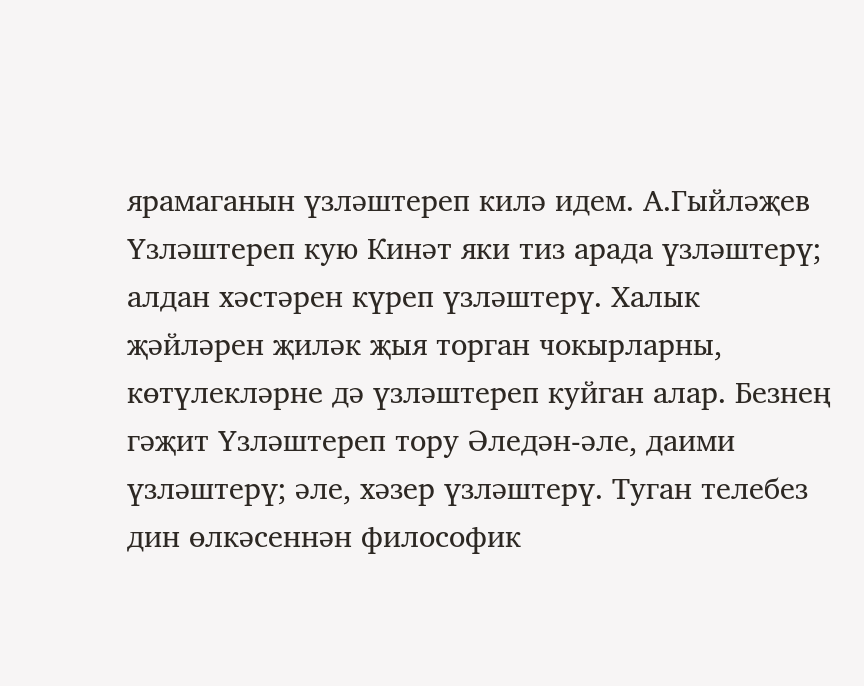ярамаганын үзләштереп килә идем. А.Гыйләҗев Үзләштереп кую Кинәт яки тиз арада үзләштерү; алдан хәстәрен күреп үзләштерү. Халык җәйләрен җиләк җыя торган чокырларны, көтүлекләрне дә үзләштереп куйган алар. Безнең гәҗит Үзләштереп тору Әледән-әле, даими үзләштерү; әле, хәзер үзләштерү. Туган телебез дин өлкәсеннән философик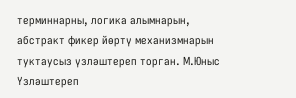терминнарны, логика алымнарын, абстракт фикер йөртү механизмнарын туктаусыз үзләштереп торган. М.Юныс Үзләштереп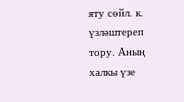яту сөйл. к. үзләштереп тору. Аның халкы үзе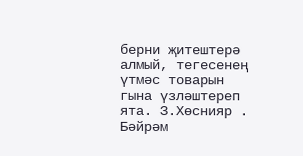берни җитештерә алмый, тегесенең үтмәс товарын гына үзләштереп ята. З.Хөснияр . Бәйрәм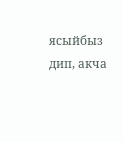ясыйбыз дип, акча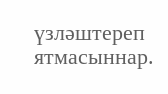үзләштереп ятмасыннар.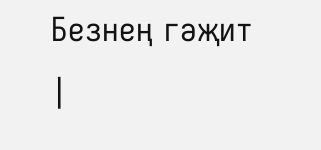Безнең гәҗит |